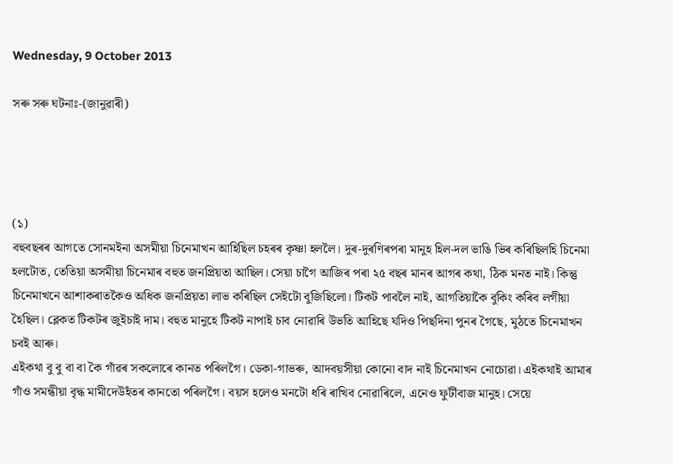Wednesday, 9 October 2013

সৰু সৰু ঘটনাঃ-(জানুৱাৰী)




(১)
বহুবছৰৰ আগতে সোনমইনা অসমীয়া চিনেমাখন আহিছিল চহৰৰ কৃষ্ণা হললৈ। দুৰ-দুৰণিৰপৰা মানুহ হিল-দল ভাঙি ভিৰ কৰিছিলহি চিনেমা হলটোত, তেতিয়া অসমীয়া চিনেমাৰ বহুত জনপ্ৰিয়তা আছিল। সেয়া চাগৈ আজিৰ পৰা ২৫ বছৰ মানৰ আগৰ কথা, ঠিক মনত নাই। কিন্তু চিনেমাখনে আশাকৰাতকৈও অধিক জনপ্ৰিয়তা লাভ কৰিছিল সেইটো বুজিছিলো। টিকট পাবলৈ নাই, আগতিয়াকৈ বুকিং কৰিব লগীয়া হৈছিল। ব্লেকত টিকটৰ জুইচাই দাম। বহুত মানুহে টিকট নাপাই চাব নোৱাৰি উভতি আহিছে যদিও পিছদিনা পুনৰ গৈছে, মুঠতে চিনেমাখন চবই আৰু।
এইকথা বু বু বা বা কৈ গাঁৱৰ সকলোৰে কানত পৰিলগৈ। ডেকা-গাভৰু, আদবয়সীয়া কোনো বাদ নাই চিনেমাখন নোচোৱা। এইকথাই আমাৰ গাঁও সমন্ধীয়া বৃদ্ধ মামীদেউহঁতৰ কানতো পৰিলগৈ। বয়স হলেও মনটো ধৰি ৰাখিব নোৱাৰিলে, এনেও ফুৰ্টীবাজ মানুহ। সেয়ে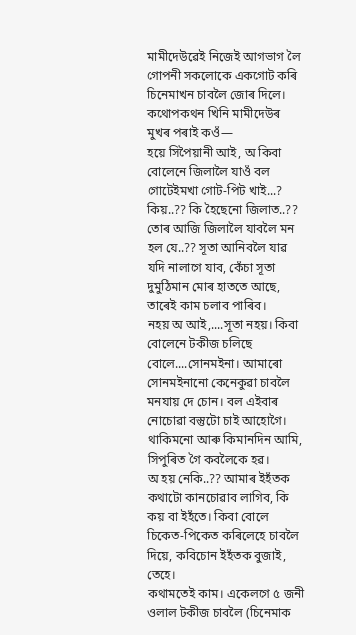মামীদেউৱেই নিজেই আগভাগ লৈ গোপনী সকলোকে একগোট কৰি চিনেমাখন চাবলৈ জোৰ দিলে। কথোপকথন খিনি মামীদেউৰ মুখৰ পৰাই কওঁ—
হয়ে সিপৈয়ানী আই, অ কিবা বোলেনে জিলালৈ যাওঁ বল গোটেইমখা গোট-পিট খাই...?
কিয়..?? কি হৈছেনো জিলাত..?? তোৰ আজি জিলালৈ যাবলৈ মন হল যে..?? সূতা আনিবলৈ যাৱ যদি নালাগে যাব, কেঁচা সূতা দুমুঠিমান মোৰ হাততে আছে, তাৰেই কাম চলাব পাৰিব।
নহয় অ আই,....সূতা নহয়। কিবা বোলেনে টকীজ চলিছে বোলে....সোনমইনা। আমাৰো সোনমইনানো কেনেকুৱা চাবলৈ মনযায় দে চোন। বল এইবাৰ নোচোৱা বস্তুটো চাই আহোগৈ। থাকিমনো আৰু কিমানদিন আমি, সিপুৰিত গৈ কবলৈকে হৱ।
অ হয় নেকি..?? আমাৰ ইহঁতক কথাটো কানচোৱাব লাগিব, কি কয় বা ইহঁতে। কিবা বোলে চিকেত-পিকেত কৰিলেহে চাবলৈ দিয়ে, কবিচোন ইহঁতক বুজাই, তেহে।
কথামতেই কাম। একেলগে ৫ জনী ওলাল টকীজ চাবলৈ (চিনেমাক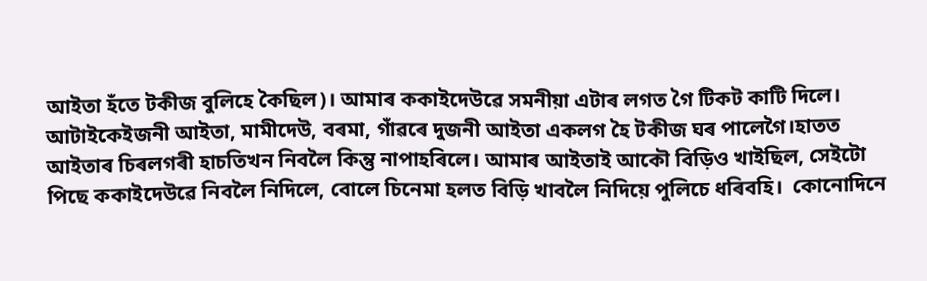আইতা হঁতে টকীজ বুলিহে কৈছিল)। আমাৰ ককাইদেউৱে সমনীয়া এটাৰ লগত গৈ টিকট কাটি দিলে। আটাইকেইজনী আইতা, মামীদেউ, বৰমা, গাঁৱৰে দুজনী আইতা একলগ হৈ টকীজ ঘৰ পালেগৈ।হাতত আইতাৰ চিৰলগৰী হাচতিখন নিবলৈ কিন্তু নাপাহৰিলে। আমাৰ আইতাই আকৌ বিড়িও খাইছিল, সেইটো পিছে ককাইদেউৱে নিবলৈ নিদিলে, বোলে চিনেমা হলত বিড়ি খাবলৈ নিদিয়ে পুলিচে ধৰিবহি।  কোনোদিনে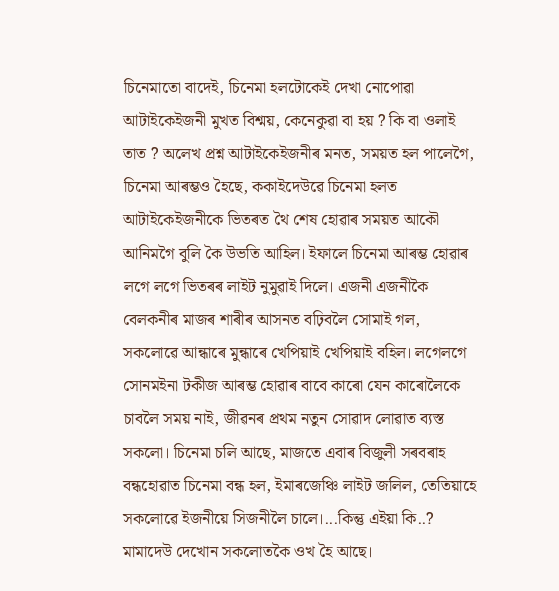চিনেমাতো বাদেই, চিনেমা হলটোকেই দেখা নোপোৱা আটাইকেইজনী মুখত বিশ্ময়, কেনেকুৱা বা হয় ? কি বা ওলাই তাত ? অলেখ প্ৰশ্ন আটাইকেইজনীৰ মনত, সময়ত হল পালেগৈ, চিনেমা আৰম্ভও হৈছে, ককাইদেউৱে চিনেমা হলত আটাইকেইজনীকে ভিতৰত থৈ শেষ হোৱাৰ সময়ত আকৌ আনিমগৈ বুলি কৈ উভতি আহিল। ইফালে চিনেমা আৰম্ভ হোৱাৰ লগে লগে ভিতৰৰ লাইট নুমুৱাই দিলে। এজনী এজনীকৈ বেলকনীৰ মাজৰ শাৰীৰ আসনত বঢ়িবলৈ সোমাই গল, সকলোৱে আন্ধাৰে মুন্ধাৰে খেপিয়াই খেপিয়াই বহিল। লগেলগে সোনমইনা টকীজ আৰম্ভ হোৱাৰ বাবে কাৰো যেন কাৰোলৈকে চাবলৈ সময় নাই, জীৱনৰ প্ৰথম নতুন সোৱাদ লোৱাত ব্যস্ত সকলো। চিনেমা চলি আছে, মাজতে এবাৰ বিজুলী সৰবৰাহ বন্ধহোৱাত চিনেমা বন্ধ হল, ইমাৰজেঞ্চি লাইট জলিল, তেতিয়াহে সকলোৱে ইজনীয়ে সিজনীলৈ চালে।...কিন্তু এইয়া কি..? মামাদেউ দেখোন সকলোতকৈ ওখ হৈ আছে।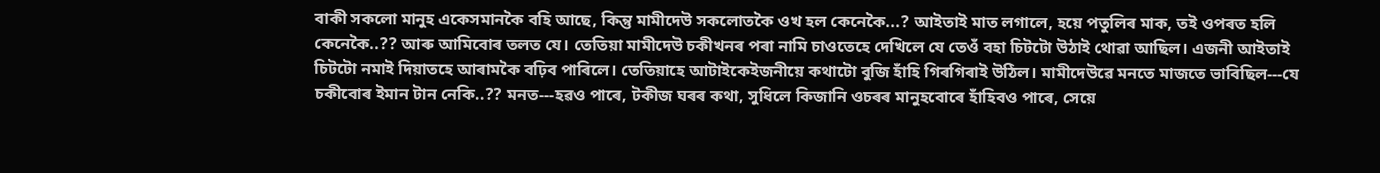বাকী সকলো মানুহ একেসমানকৈ বহি আছে, কিন্তু মামীদেউ সকলোতকৈ ওখ হল কেনেকৈ...? আইতাই মাত লগালে, হয়ে পতুলিৰ মাক, তই ওপৰত হলি কেনেকৈ..?? আৰু আমিবোৰ তলত যে। তেতিয়া মামীদেউ চকীখনৰ পৰা নামি চাওতেহে দেখিলে যে তেওঁ বহা চিটটো উঠাই থোৱা আছিল। এজনী আইতাই চিটটো নমাই দিয়াতহে আৰামকৈ বঢ়িব পাৰিলে। তেতিয়াহে আটাইকেইজনীয়ে কথাটো বুজি হাঁহি গিৰগিৰাই উঠিল। মামীদেউৱে মনতে মাজতে ভাবিছিল---যে চকীবোৰ ইমান টান নেকি..?? মনত---হৱও পাৰে, টকীজ ঘৰৰ কথা, সুধিলে কিজানি ওচৰৰ মানুহবোৰে হাঁহিবও পাৰে, সেয়ে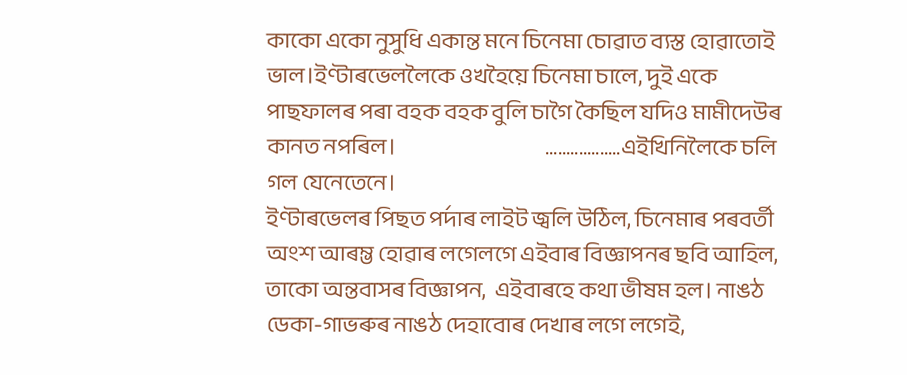কাকো একো নুসুধি একান্ত মনে চিনেমা চোৱাত ব্যস্ত হোৱাতোই ভাল।ইণ্টাৰভেললৈকে ওখহৈয়ে চিনেমা চালে, দুই একে পাছফালৰ পৰা বহক বহক বুলি চাগৈ কৈছিল যদিও মামীদেউৰ কানত নপৰিল।                                      ..................এইখিনিলৈকে চলি গল যেনেতেনে।
ইণ্টাৰভেলৰ পিছত পৰ্দাৰ লাইট জ্বলি উঠিল, চিনেমাৰ পৰবৰ্তী অংশ আৰম্ভ হোৱাৰ লগেলগে এইবাৰ বিজ্ঞাপনৰ ছবি আহিল, তাকো অন্তবাসৰ বিজ্ঞাপন,  এইবাৰহে কথা ভীষম হল। নাঙঠ ডেকা-গাভৰুৰ নাঙঠ দেহাবোৰ দেখাৰ লগে লগেই,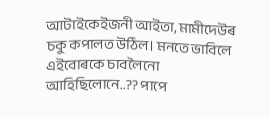আটাইকেইজনী আইতা, মামীদেউৰ চকু কপালত উঠিল। মনতে ভাবিলে এইবোৰকে চাবলৈনো আহিছিলোনে..?? পাপে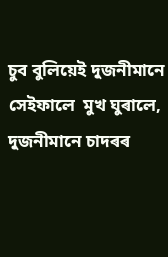চুব বুলিয়েই দুজনীমানে সেইফালে  মুখ ঘুৰালে, দুজনীমানে চাদৰৰ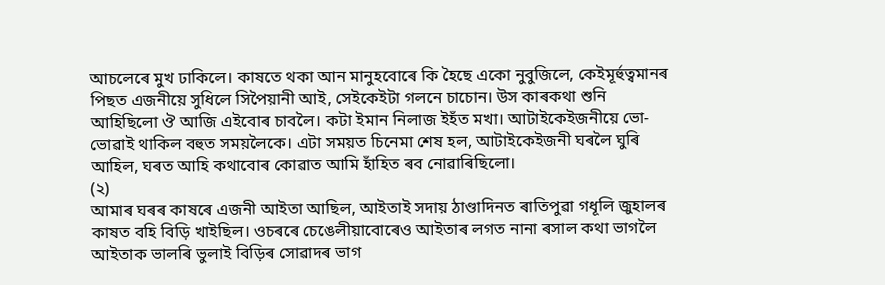আচলেৰে মুখ ঢাকিলে। কাষতে থকা আন মানুহবোৰে কি হৈছে একো নুবুজিলে, কেইমূৰ্হুত্বমানৰ পিছত এজনীয়ে সুধিলে সিপৈয়ানী আই, সেইকেইটা গলনে চাচোন। উস কাৰকথা শুনি আহিছিলো ঔ আজি এইবোৰ চাবলৈ। কটা ইমান নিলাজ ইহঁত মখা। আটাইকেইজনীয়ে ভো-ভোৱাই থাকিল বহুত সময়লৈকে। এটা সময়ত চিনেমা শেষ হল, আটাইকেইজনী ঘৰলৈ ঘুৰি আহিল, ঘৰত আহি কথাবোৰ কোৱাত আমি হাঁহিত ৰব নোৱাৰিছিলো।
(২)
আমাৰ ঘৰৰ কাষৰে এজনী আইতা আছিল, আইতাই সদায় ঠাণ্ডাদিনত ৰাতিপুৱা গধূলি জুহালৰ কাষত বহি বিড়ি খাইছিল। ওচৰৰে চেঙেলীয়াবোৰেও আইতাৰ লগত নানা ৰসাল কথা ভাগলৈ আইতাক ভালৰি ভুলাই বিড়িৰ সোৱাদৰ ভাগ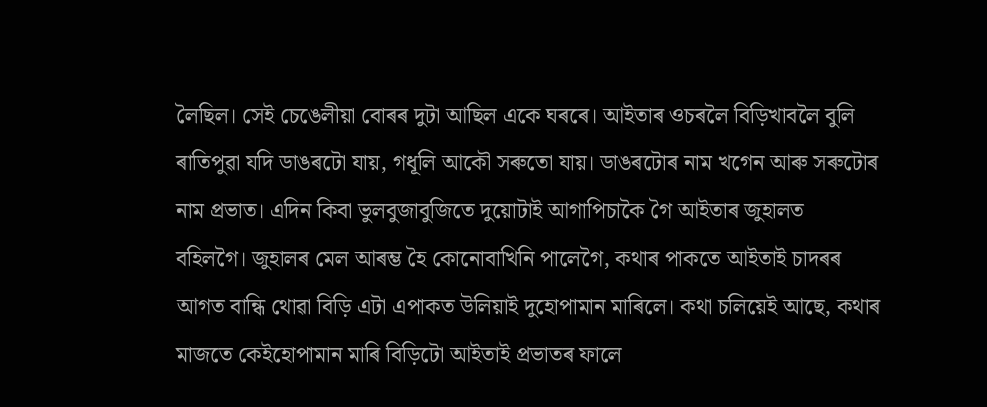লৈছিল। সেই চেঙেলীয়া বোৰৰ দুটা আছিল একে ঘৰৰে। আইতাৰ ওচৰলৈ বিড়িখাবলৈ বুলি ৰাতিপুৱা যদি ডাঙৰটো যায়, গধূলি আকৌ সৰুতো যায়। ডাঙৰটোৰ নাম খগেন আৰু সৰুটোৰ নাম প্ৰভাত। এদিন কিবা ভুলবুজাবুজিতে দুয়োটাই আগাপিচাকৈ গৈ আইতাৰ জুহালত বহিলগৈ। জুহালৰ মেল আৰম্ভ হৈ কোনোবাখিনি পালেগৈ, কথাৰ পাকতে আইতাই চাদৰৰ আগত বান্ধি থোৱা বিড়ি এটা এপাকত উলিয়াই দুহোপামান মাৰিলে। কথা চলিয়েই আছে, কথাৰ মাজতে কেইহোপামান মাৰি বিড়িটো আইতাই প্ৰভাতৰ ফালে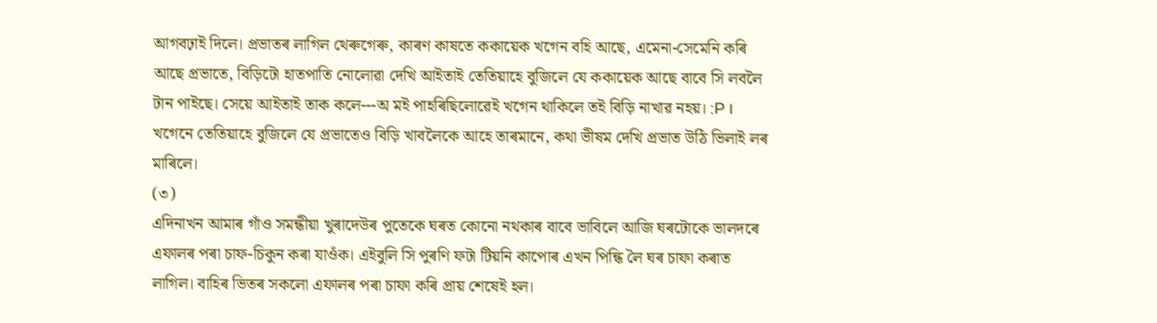আগবঢ়াই দিলে। প্ৰভাতৰ লাগিল থেৰুগেৰু, কাৰণ কাষতে ককায়েক খগেন বহি আছে, এমেনা-সেমেনি কৰি আছে প্ৰভাতে, বিড়িটো হাতপাতি নোলোৱা দেখি আইতাই তেতিয়াহে বুজিলে যে ককায়েক আছে বাবে সি লবলৈ টান পাইছে। সেয়ে আইতাই তাক কলে---অ মই পাহৰিছিলোৱেই খগেন থাকিলে তই বিড়ি নাখাৱ নহয়। :P । খগেনে তেতিয়াহে বুজিলে যে প্ৰভাতেও বিড়ি খাবলৈকে আহে তাৰমানে, কথা ভীষম দেখি প্ৰভাত উঠি ভিলাই লৰ মাৰিলে।
(৩)
এদিনাখন আমাৰ গাঁও সমন্ধীয়া খুৰাদেউৰ পুতেকে ঘৰত কোনো নথকাৰ বাবে ভাবিলে আজি ঘৰটোকে ভালদৰে এফালৰ পৰা চাফ-চিকুন কৰা যাওঁক। এইবুলি সি পুৰণি ফটা টিয়নি কাপোৰ এখন পিন্ধি লৈ ঘৰ চাফা কৰাত লাগিল। বাহিৰ ভিতৰ সকলো এফালৰ পৰা চাফা কৰি প্ৰায় শেষেই হল।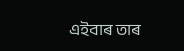এইবাৰ তাৰ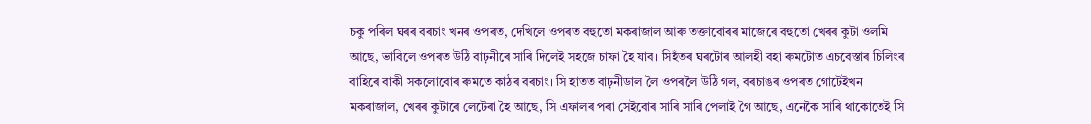চকু পৰিল ঘৰৰ বৰচাং খনৰ ওপৰত, দেখিলে ওপৰত বহুতো মকৰাজাল আৰু তক্তাবোৰৰ মাজেৰে বহুতো খেৰৰ কুটা ওলমি আছে, ভাবিলে ওপৰত উঠি বাঢ়নীৰে সাৰি দিলেই সহজে চাফা হৈ যাব। সিহঁতৰ ঘৰটোৰ আলহী বহা ৰুমটোত এচবেস্তাৰ চিলিংৰ বাহিৰে বাকী সকলোবোৰ ৰুমতে কাঠৰ বৰচাং। সি হাতত বাঢ়নীডাল লৈ ওপৰলৈ উঠি গল, বৰচাঙৰ ওপৰত গোটেইখন মকৰাজাল, খেৰৰ কুটাৰে লেটেৰা হৈ আছে, সি এফালৰ পৰা সেইবোৰ সাৰি সাৰি পেলাই গৈ আছে, এনেকৈ সাৰি থাকোতেই সি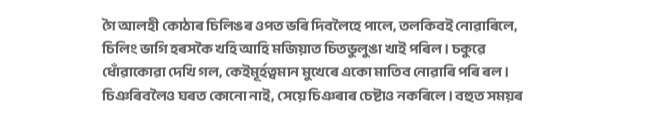গৈ আলহী কোঠাৰ চিলিঙৰ ওপত ভৰি দিবলৈহে পালে, তলকিবই নোৱাৰিলে, চিলিং ভাগি হৰসকৈ খহি আহি মজিয়াত চিতভুলুঙা খাই পৰিল। চকুৱে ধোঁৱাকোৱা দেখি গল, কেইমূৰ্হত্বমান মুখেৰে একো মাতিব নোৱাৰি পৰি ৰল। চিঞৰিবলৈও ঘৰত কোনো নাই, সেয়ে চিঞৰাৰ চেষ্টাও নকৰিলে। বহুত সময়ৰ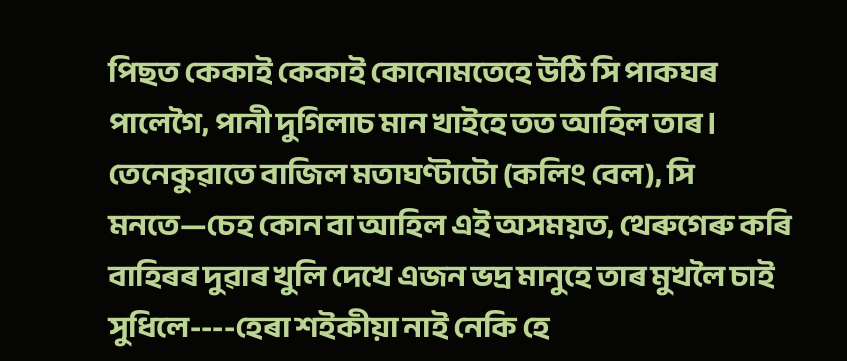পিছত কেকাই কেকাই কোনোমতেহে উঠি সি পাকঘৰ পালেগৈ, পানী দুগিলাচ মান খাইহে তত আহিল তাৰ। তেনেকুৱাতে বাজিল মতাঘণ্টাটো (কলিং বেল), সি মনতে—চেহ কোন বা আহিল এই অসময়ত, থেৰুগেৰু কৰি বাহিৰৰ দুৱাৰ খুলি দেখে এজন ভদ্ৰ মানুহে তাৰ মুখলৈ চাই সুধিলে----হেৰা শইকীয়া নাই নেকি হে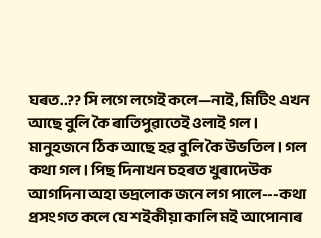ঘৰত..?? সি লগে লগেই কলে—নাই, মিটিং এখন আছে বুলি কৈ ৰাতিপুৱাতেই ওলাই গল। মানুহজনে ঠিক আছে হৱ বুলি কৈ উভতিল। গল কথা গল। পিছ দিনাখন চহৰত খুৰাদেউক আগদিনা অহা ভদ্ৰলোক জনে লগ পালে---কথা প্ৰসংগত কলে যে শইকীয়া কালি মই আপোনাৰ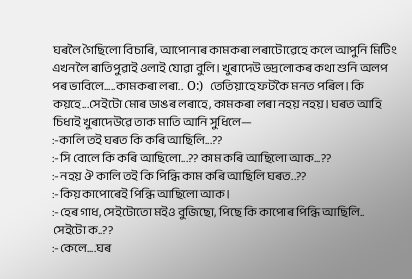ঘৰলৈ গৈছিলো বিচাৰি, আপোনাৰ কামকৰা লৰাটোৱেহে কলে আপুনি মিটিং এখনলৈ ৰাতিপুৱাই ওলাই যোৱা বুলি। খুৰাদেউ ভদ্ৰলোকৰ কথা শুনি অলপ পৰ ভাবিলে.....কামকৰা লৰা..  O:)  তেতিয়াহে ফটকৈ মনত পৰিল। কি কয়হে...সেইটো মোৰ ডাঙৰ লৰাহে, কামকৰা লৰা নহয় নহয়। ঘৰত আহি চিধাই খুৰাদেউৱে তাক মাতি আনি সুধিলে—
:-কালি তই ঘৰত কি কৰি আছিলি...??
:-সি বোলে কি কৰি আছিলো...?? কাম কৰি আছিলো আক...??
:-নহয় ঔ কালি তই কি পিন্ধি কাম কৰি আছিলি ঘৰত..??
:-কিয় কাপোৰেই পিন্ধি আছিলো আক।
:-হেৰ গাধ, সেইটোতো মইও বুজিছো, পিছে কি কাপোৰ পিন্ধি আছিলি.. সেইটো ক..??
:-কেলে....ঘৰ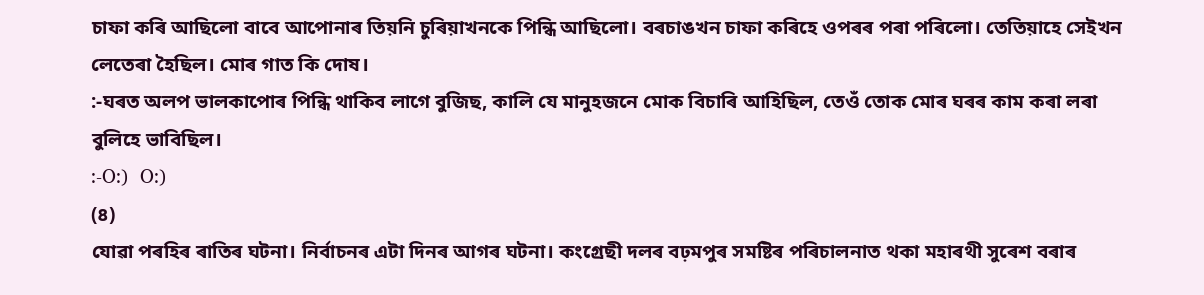চাফা কৰি আছিলো বাবে আপোনাৰ তিয়নি চুৰিয়াখনকে পিন্ধি আছিলো। বৰচাঙখন চাফা কৰিহে ওপৰৰ পৰা পৰিলো। তেতিয়াহে সেইখন লেতেৰা হৈছিল। মোৰ গাত কি দোষ।
:-ঘৰত অলপ ভালকাপোৰ পিন্ধি থাকিব লাগে বুজিছ, কালি যে মানুহজনে মোক বিচাৰি আহিছিল, তেওঁ তোক মোৰ ঘৰৰ কাম কৰা লৰা বুলিহে ভাবিছিল।
:-O:)  O:)
(৪)
যোৱা পৰহিৰ ৰাতিৰ ঘটনা। নিৰ্বাচনৰ এটা দিনৰ আগৰ ঘটনা। কংগ্ৰেছী দলৰ বঢ়মপুৰ সমষ্টিৰ পৰিচালনাত থকা মহাৰথী সুৰেশ বৰাৰ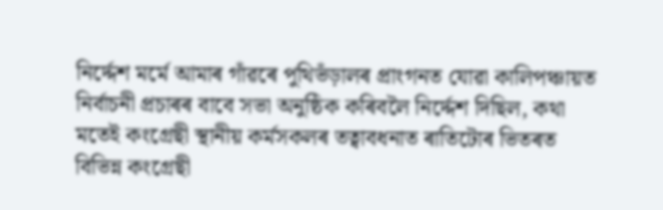নিৰ্দ্দেশ মৰ্মে আমাৰ গাঁৱৰে পুথিভঁড়ালৰ প্ৰাংগনত যোৱা কালিপঞ্চায়ত নিৰ্বাচনী প্ৰচাৰৰ বাবে সভা অনুষ্ঠিক কৰিবলৈ নিৰ্দ্দেশ দিছিল, কথা মতেই কংগ্ৰেছী স্থানীয় কৰ্মসকলৰ তত্বাবধনাত ৰাতিটোৰ ভিতৰত বিভিন্ন কংগ্ৰেছী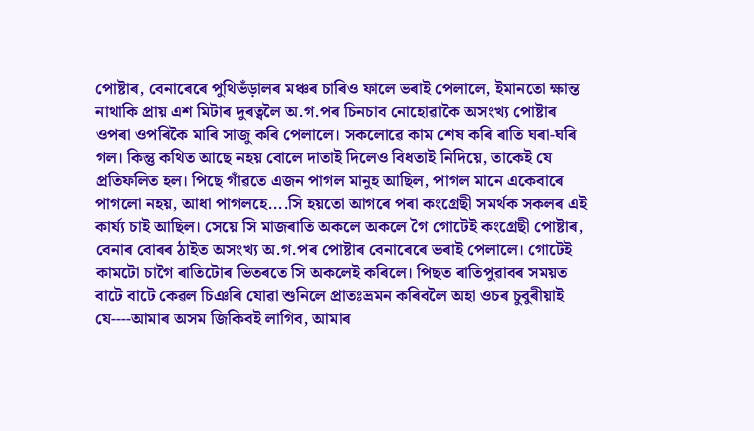পোষ্টাৰ, বেনাৰেৰে পুথিভঁড়ালৰ মঞ্চৰ চাৰিও ফালে ভৰাই পেলালে, ইমানতো ক্ষান্ত নাথাকি প্ৰায় এশ মিটাৰ দুৰত্বলৈ অ.গ.পৰ চিনচাব নোহোৱাকৈ অসংখ্য পোষ্টাৰ ওপৰা ওপৰিকৈ মাৰি সাজু কৰি পেলালে। সকলোৱে কাম শেষ কৰি ৰাতি ঘৰা-ঘৰি গল। কিন্তু কথিত আছে নহয় বোলে দাতাই দিলেও বিধতাই নিদিয়ে, তাকেই যে প্ৰতিফলিত হল। পিছে গাঁৱতে এজন পাগল মানুহ আছিল, পাগল মানে একেবাৰে পাগলো নহয়, আধা পাগলহে....সি হয়তো আগৰে পৰা কংগ্ৰেছী সমৰ্থক সকলৰ এই কাৰ্য্য চাই আছিল। সেয়ে সি মাজৰাতি অকলে অকলে গৈ গোটেই কংগ্ৰেছী পোষ্টাৰ, বেনাৰ বোৰৰ ঠাইত অসংখ্য অ.গ.পৰ পোষ্টাৰ বেনাৰেৰে ভৰাই পেলালে। গোটেই কামটো চাগৈ ৰাতিটোৰ ভিতৰতে সি অকলেই কৰিলে। পিছত ৰাতিপুৱাবৰ সময়ত বাটে বাটে কেৱল চিঞৰি যোৱা শুনিলে প্ৰাতঃভ্ৰমন কৰিবলৈ অহা ওচৰ চুবুৰীয়াই যে----আমাৰ অসম জিকিবই লাগিব, আমাৰ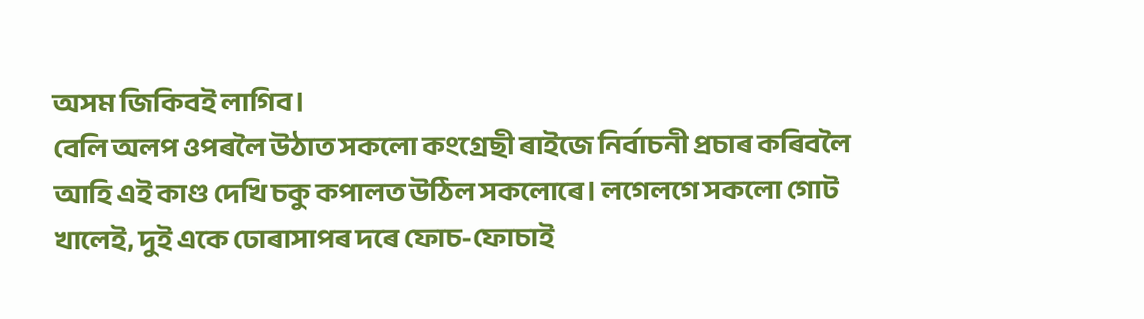অসম জিকিবই লাগিব।
বেলি অলপ ওপৰলৈ উঠাত সকলো কংগ্ৰেছী ৰাইজে নিৰ্বাচনী প্ৰচাৰ কৰিবলৈ আহি এই কাণ্ড দেখি চকু কপালত উঠিল সকলোৰে। লগেলগে সকলো গোট খালেই, দুই একে ঢোৰাসাপৰ দৰে ফোচ-ফোচাই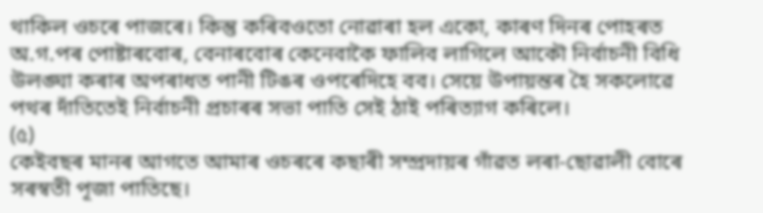থাকিল ওচৰে পাজৰে। কিন্তু কৰিবওতো নোৱাৰা হল একো, কাৰণ দিনৰ পোহৰত অ.গ.পৰ পোষ্টাৰবোৰ, বেনাৰবোৰ কেনেবাকৈ ফালিব লাগিলে আকৌ নিৰ্বাচনী বিধি উলঙ্ঘা কৰাৰ অপৰাধত পানী টিঙৰ ওপৰেদিহে বব। সেয়ে উপায়ন্তৰ হৈ সকলোৱে পথৰ দাঁতিতেই নিৰ্বাচনী প্ৰচাৰৰ সভা পাতি সেই ঠাই পৰিত্যাগ কৰিলে।
(৫)
কেইবছৰ মানৰ আগতে আমাৰ ওচৰৰে কছাৰী সম্প্ৰদায়ৰ গাঁৱত লৰা-ছোৱালী বোৰে সৰস্বতী পূজা পাতিছে।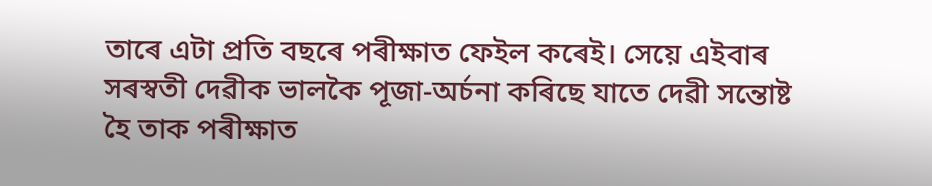তাৰে এটা প্ৰতি বছৰে পৰীক্ষাত ফেইল কৰেই। সেয়ে এইবাৰ সৰস্বতী দেৱীক ভালকৈ পূজা-অৰ্চনা কৰিছে যাতে দেৱী সন্তোষ্ট হৈ তাক পৰীক্ষাত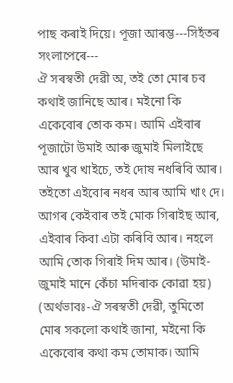পাছ কৰাই দিয়ে। পূজা আৰম্ভ---সিহঁতৰ সংলাপেৰে---
ঐ সৰস্বতী দেৱী অ, তই তো মোৰ চব কথাই জানিছে আৰ। মইনো কি একেবোৰ তোক কম। আমি এইবাৰ পূজাটো উমাই আৰু জুমাই মিলাইছে আৰ খুব খাইচে, তই দোষ নধৰিবি আৰ। তইতো এইবোৰ নধৰ আৰ আমি খাং দে।
আগৰ কেইবাৰ তই মোক গিৰাইছ আৰ, এইবাৰ কিবা এটা কৰিবি আৰ। নহলে আমি তোক গিৰাই দিম আৰ। (উমাই-জুমাই মানে কেঁচা মদিৰাক কোৱা হয়)
(অৰ্থভাবঃ-ঐ সৰস্বতী দেৱী, তুমিতো মোৰ সকলো কথাই জানা, মইনো কি একেবোৰ কথা কম তোমাক। আমি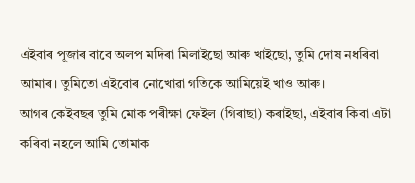এইবাৰ পূজাৰ বাবে অলপ মদিৰা মিলাইছো আৰু খাইছো, তুমি দোষ নধৰিবা আমাৰ। তুমিতো এইবোৰ নোখোৱা গতিকে আমিয়েই খাও আৰু।
আগৰ কেইবছৰ তুমি মোক পৰীক্ষা ফেইল (গিৰাছা) কৰাইছা, এইবাৰ কিবা এটা কৰিবা নহলে আমি তোমাক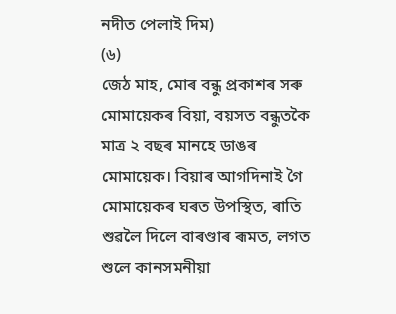নদীত পেলাই দিম)
(৬)
জেঠ মাহ, মোৰ বন্ধু প্ৰকাশৰ সৰু মোমায়েকৰ বিয়া, বয়সত বন্ধুতকৈ মাত্ৰ ২ বছৰ মানহে ডাঙৰ মোমায়েক। বিয়াৰ আগদিনাই গৈ মোমায়েকৰ ঘৰত উপস্থিত, ৰাতি শুৱলৈ দিলে বাৰণ্ডাৰ ৰূমত, লগত শুলে কানসমনীয়া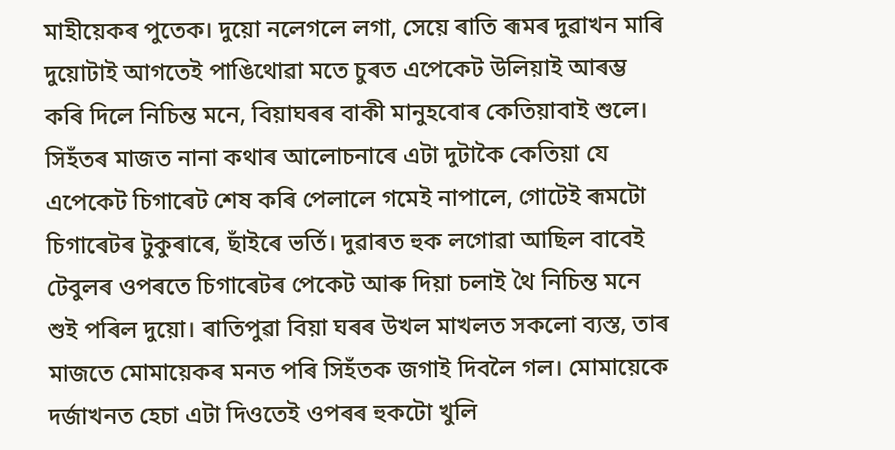মাহীয়েকৰ পুতেক। দুয়ো নলেগলে লগা, সেয়ে ৰাতি ৰূমৰ দুৱাখন মাৰি দুয়োটাই আগতেই পাঙিথোৱা মতে চুৰত এপেকেট উলিয়াই আৰম্ভ কৰি দিলে নিচিন্ত মনে, বিয়াঘৰৰ বাকী মানুহবোৰ কেতিয়াবাই শুলে। সিহঁতৰ মাজত নানা কথাৰ আলোচনাৰে এটা দুটাকৈ কেতিয়া যে এপেকেট চিগাৰেট শেষ কৰি পেলালে গমেই নাপালে, গোটেই ৰূমটো চিগাৰেটৰ টুকুৰাৰে, ছাঁইৰে ভৰ্তি। দুৱাৰত হুক লগোৱা আছিল বাবেই টেবুলৰ ওপৰতে চিগাৰেটৰ পেকেট আৰু দিয়া চলাই থৈ নিচিন্ত মনে শুই পৰিল দুয়ো। ৰাতিপুৱা বিয়া ঘৰৰ উখল মাখলত সকলো ব্যস্ত, তাৰ মাজতে মোমায়েকৰ মনত পৰি সিহঁতক জগাই দিবলৈ গল। মোমায়েকে দৰ্জাখনত হেচা এটা দিওতেই ওপৰৰ হুকটো খুলি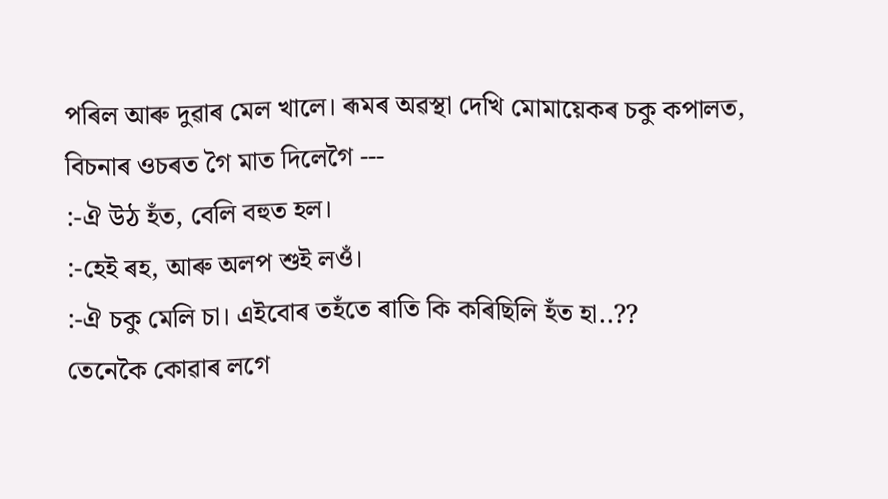পৰিল আৰু দুৱাৰ মেল খালে। ৰূমৰ অৱস্থা দেখি মোমায়েকৰ চকু কপালত, বিচনাৰ ওচৰত গৈ মাত দিলেগৈ ---
:-ঐ উঠ হঁত, বেলি বহুত হল।
:-হেই ৰহ, আৰু অলপ শুই লওঁ।
:-ঐ চকু মেলি চা। এইবোৰ তহঁতে ৰাতি কি কৰিছিলি হঁত হা..??
তেনেকৈ কোৱাৰ লগে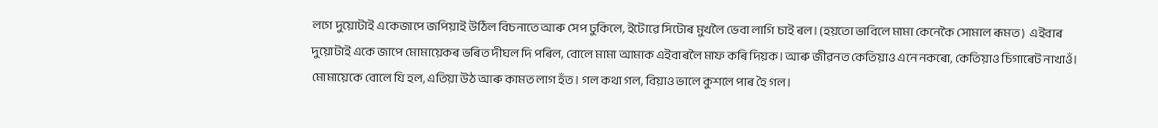লগে দুয়োটাই একেজাপে জপিয়াই উঠিল বিচনাতে আৰু সেপ ঢুকিলে, ইটোৱে সিটোৰ মুখলৈ ভেবা লাগি চাই ৰল। (হয়তো ভাবিলে মামা কেনেকৈ সোমাল ৰূমত)  এইবাৰ দুয়োটাই একে জাপে মোমায়েকৰ ভৰিত দীঘল দি পৰিল, বোলে মামা আমাক এইবাৰলৈ মাফ কৰি দিয়ক। আৰু জীৱনত কেতিয়াও এনে নকৰো, কেতিয়াও চিগাৰেট নাখাওঁ। মোমায়েকে বোলে যি হল, এতিয়া উঠ আৰু কামত লাগ হঁত। গল কথা গল, বিয়াও ভালে কুশলে পাৰ হৈ গল।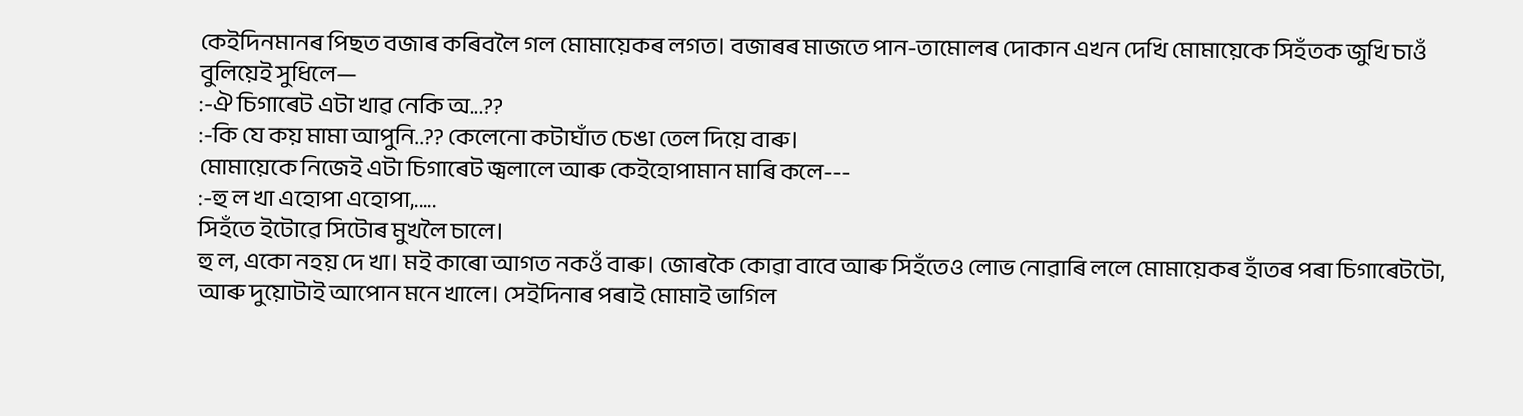কেইদিনমানৰ পিছত বজাৰ কৰিবলৈ গল মোমায়েকৰ লগত। বজাৰৰ মাজতে পান-তামোলৰ দোকান এখন দেখি মোমায়েকে সিহঁতক জুখি চাওঁ বুলিয়েই সুধিলে—
:-ঐ চিগাৰেট এটা খাৱ নেকি অ...??
:-কি যে কয় মামা আপুনি..?? কেলেনো কটাঘাঁত চেঙা তেল দিয়ে বাৰু।
মোমায়েকে নিজেই এটা চিগাৰেট জ্বলালে আৰু কেইহোপামান মাৰি কলে---
:-হু ল খা এহোপা এহোপা,.....
সিহঁতে ইটোৱে সিটোৰ মুখলৈ চালে।
হু ল, একো নহয় দে খা। মই কাৰো আগত নকওঁ বাৰু। জোৰকৈ কোৱা বাবে আৰু সিহঁতেও লোভ নোৱাৰি ললে মোমায়েকৰ হাঁতৰ পৰা চিগাৰেটটো, আৰু দুয়োটাই আপোন মনে খালে। সেইদিনাৰ পৰাই মোমাই ভাগিল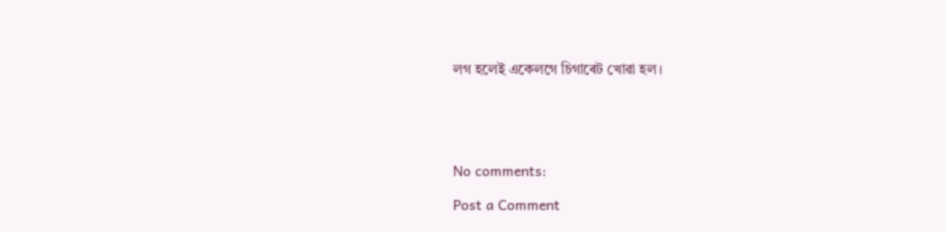লগ হলেই একেলগে চিগাৰেট খোৱা হল।





No comments:

Post a Comment